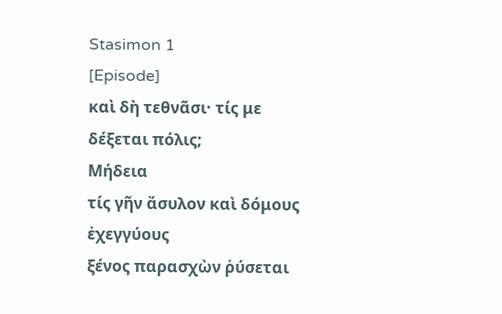Stasimon 1
[Episode]
καὶ δὴ τεθνᾶσι· τίς με δέξεται πόλις;
Μήδεια
τίς γῆν ἄσυλον καὶ δόμους ἐχεγγύους
ξένος παρασχὼν ῥύσεται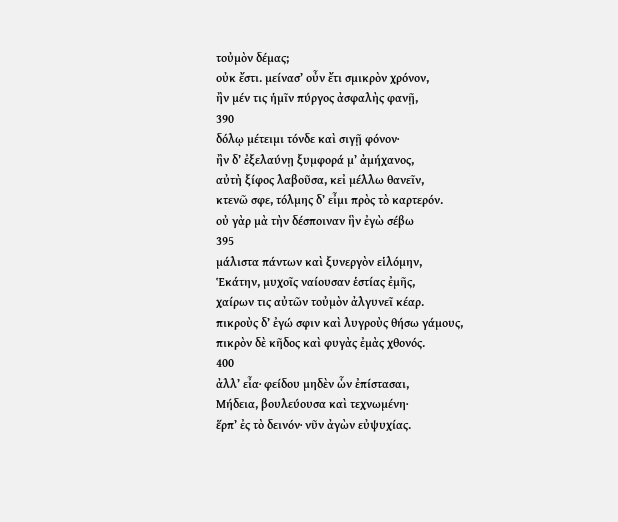τοὐμὸν δέμας;
οὐκ ἔστι. μείνασ’ οὖν ἔτι σμικρὸν χρόνον,
ἢν μέν τις ἡμῖν πύργος ἀσφαλὴς φανῇ,
390
δόλῳ μέτειμι τόνδε καὶ σιγῇ φόνον·
ἢν δ’ ἐξελαύνῃ ξυμφορά μ’ ἀμήχανος,
αὐτὴ ξίφος λαβοῦσα, κεἰ μέλλω θανεῖν,
κτενῶ σφε, τόλμης δ’ εἶμι πρὸς τὸ καρτερόν.
οὐ γὰρ μὰ τὴν δέσποιναν ἣν ἐγὼ σέβω
395
μάλιστα πάντων καὶ ξυνεργὸν εἱλόμην,
Ἑκάτην, μυχοῖς ναίουσαν ἑστίας ἐμῆς,
χαίρων τις αὐτῶν τοὐμὸν ἀλγυνεῖ κέαρ.
πικροὺς δ’ ἐγώ σφιν καὶ λυγροὺς θήσω γάμους,
πικρὸν δὲ κῆδος καὶ φυγὰς ἐμὰς χθονός.
400
ἀλλ’ εἶα· φείδου μηδὲν ὧν ἐπίστασαι,
Μήδεια, βουλεύουσα καὶ τεχνωμένη·
ἕρπ’ ἐς τὸ δεινόν· νῦν ἀγὼν εὐψυχίας.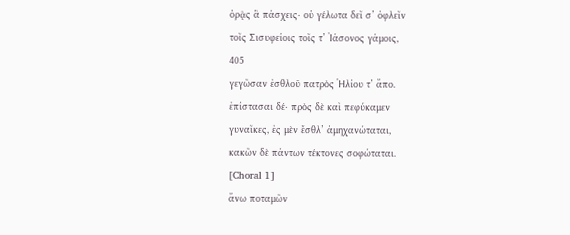ὁρᾷς ἃ πάσχεις· οὐ γέλωτα δεῖ σ’ ὀφλεῖν
τοῖς Σισυφείοις τοῖς τ’ Ἰάσονος γάμοις,
405
γεγῶσαν ἐσθλοῦ πατρὸς Ἡλίου τ’ ἄπο.
ἐπίστασαι δέ· πρὸς δὲ καὶ πεφύκαμεν
γυναῖκες, ἐς μὲν ἔσθλ’ ἀμηχανώταται,
κακῶν δὲ πάντων τέκτονες σοφώταται.
[Choral 1]
ἄνω ποταμῶν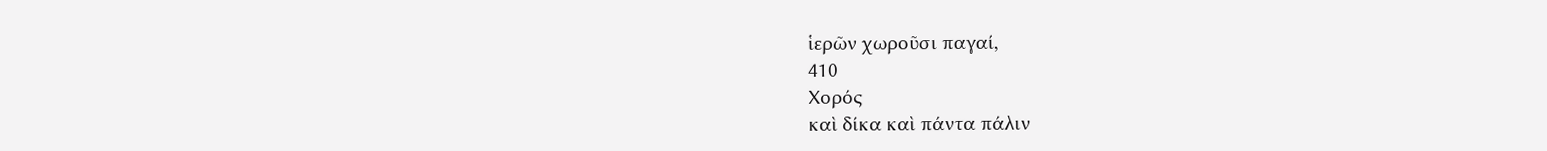ἱερῶν χωροῦσι παγαί,
410
Χορός
καὶ δίκα καὶ πάντα πάλιν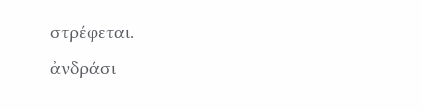στρέφεται.
ἀνδράσι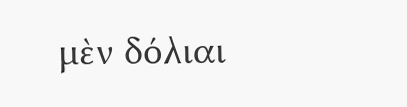μὲν δόλιαι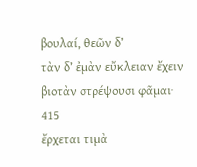βουλαί, θεῶν δ’
τὰν δ’ ἐμὰν εὔκλειαν ἔχειν βιοτὰν στρέψουσι φᾶμαι·
415
ἔρχεται τιμὰ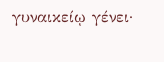γυναικείῳ γένει·